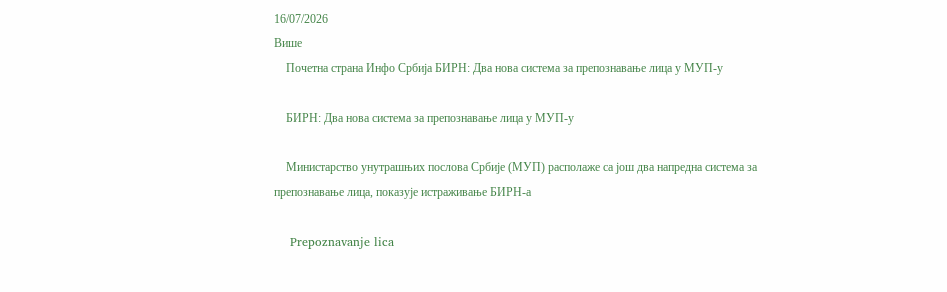16/07/2026
Више
    Почетна страна Инфо Србија БИРН: Два нова система за препознавање лица у МУП-у

    БИРН: Два нова система за препознавање лица у МУП-у

    Министарство унутрашњих послова Србије (МУП) располаже са још два напредна система за препознавање лица, показује истраживање БИРН-а

    Prepoznavanje lica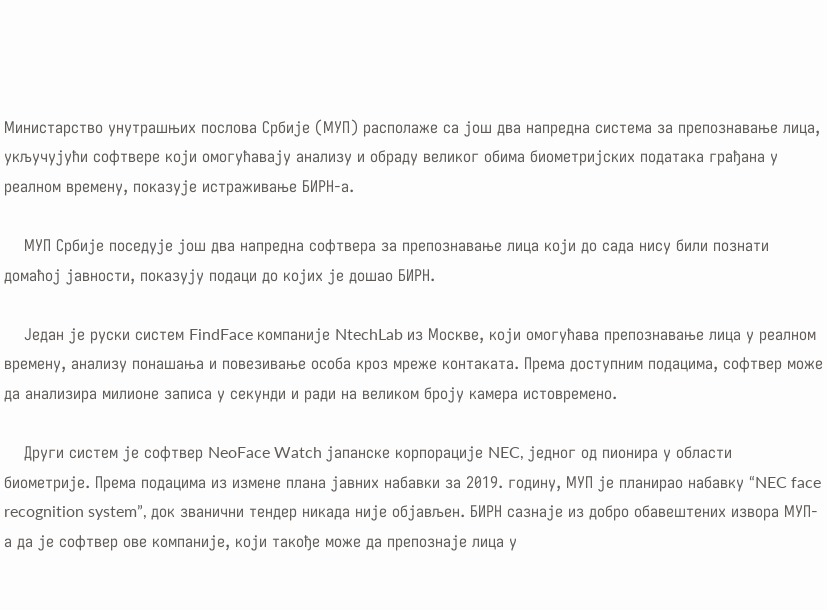Министарство унутрашњих послова Србије (МУП) располаже са још два напредна система за препознавање лица, укључујући софтвере који омогућавају анализу и обраду великог обима биометријских података грађана у реалном времену, показује истраживање БИРН-а.

    МУП Србије поседује још два напредна софтвера за препознавање лица који до сада нису били познати домаћој јавности, показују подаци до којих је дошао БИРН.

    Један је руски систем FindFace компаније NtechLab из Москве, који омогућава препознавање лица у реалном времену, анализу понашања и повезивање особа кроз мреже контаката. Према доступним подацима, софтвер може да анализира милионе записа у секунди и ради на великом броју камера истовремено.

    Други систем је софтвер NeoFace Watch јапанске корпорације NEC, једног од пионира у области биометрије. Према подацима из измене плана јавних набавки за 2019. годину, МУП је планирао набавку “NEC face recognition system”, док званични тендер никада није објављен. БИРН сазнаје из добро обавештених извора МУП-а да је софтвер ове компаније, који такође може да препознаје лица у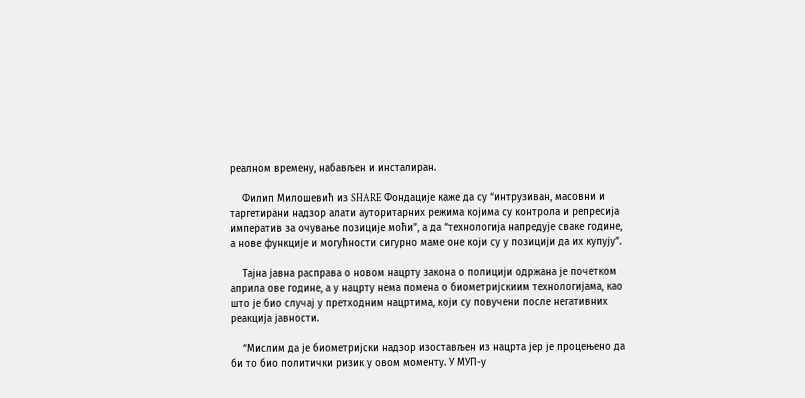реалном времену, набављен и инсталиран.

    Филип Милошевић из SHARE Фондације каже да су “интрузиван, масовни и таргетирани надзор алати ауторитарних режима којима су контрола и репресија императив за очување позиције моћи”, а да “технологија напредује сваке године, а нове функције и могућности сигурно маме оне који су у позицији да их купују”.

    Тајна јавна расправа о новом нацрту закона о полицији одржана је почетком априла ове године, а у нацрту нема помена о биометријскиим технологијама, као што је био случај у претходним нацртима, који су повучени после негативних реакција јавности.

    “Мислим да је биометријски надзор изостављен из нацрта јер је процењено да би то био политички ризик у овом моменту. У МУП-у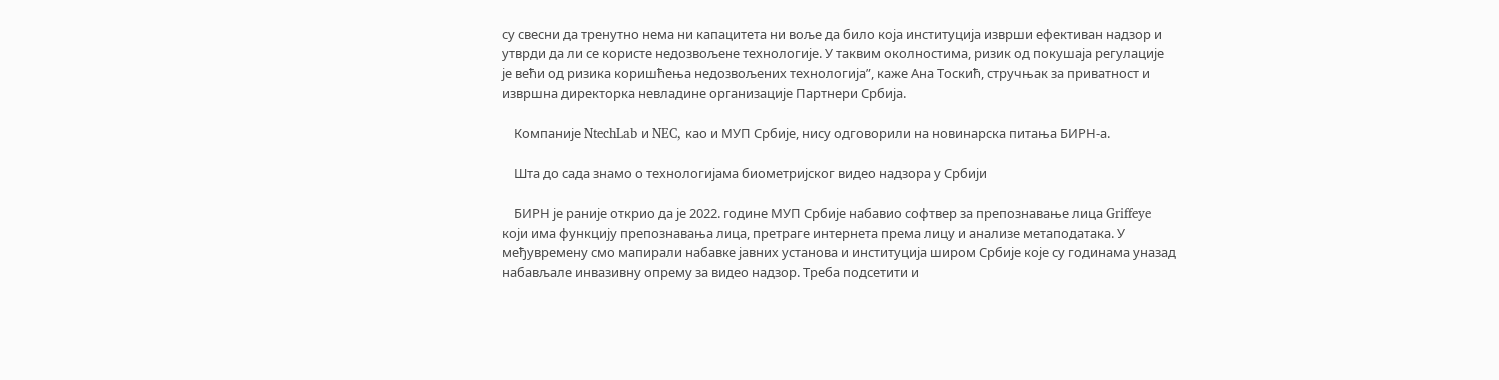су свесни да тренутно нема ни капацитета ни воље да било која институција изврши ефективан надзор и утврди да ли се користе недозвољене технологије. У таквим околностима, ризик од покушаја регулације је већи од ризика коришћења недозвољених технологија”, каже Ана Тоскић, стручњак за приватност и извршна директорка невладине организације Партнери Србија.

    Компаније NtechLab и NEC, као и МУП Србије, нису одговорили на новинарска питања БИРН-а.

    Шта до сада знамо о технологијама биометријског видео надзора у Србији

    БИРН је раније открио да је 2022. године МУП Србије набавио софтвер за препознавање лица Griffeye који има функцију препознавања лица, претраге интернета према лицу и анализе метаподатака. У међувремену смо мапирали набавке јавних установа и институција широм Србије које су годинама уназад набављале инвазивну опрему за видео надзор. Треба подсетити и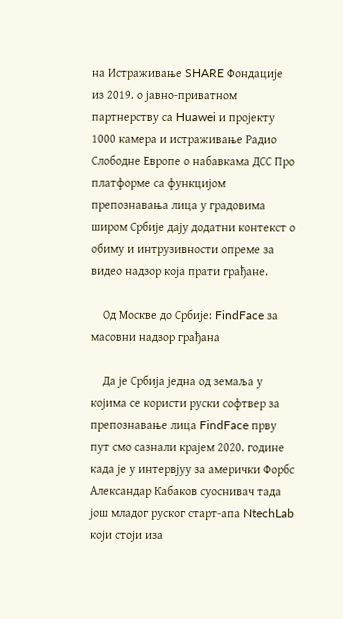на Истраживање SHARE Фондације из 2019. о јавно-приватном партнерству са Huawei и пројекту 1000 камера и истраживање Радио Слободне Европе о набавкама ДСС Про платформе са функцијом препознавања лица у градовима широм Србије дају додатни контекст о обиму и интрузивности опреме за видео надзор која прати грађане.

    Од Москве до Србије: FindFace за масовни надзор грађана

    Да је Србија једна од земаља у којима се користи руски софтвер за препознавање лица FindFace прву пут смо сазнали крајем 2020. године када је у интервјуу за амерички Форбс Александар Кабаков суоснивач тада још младог руског старт-апа NtechLab који стоји иза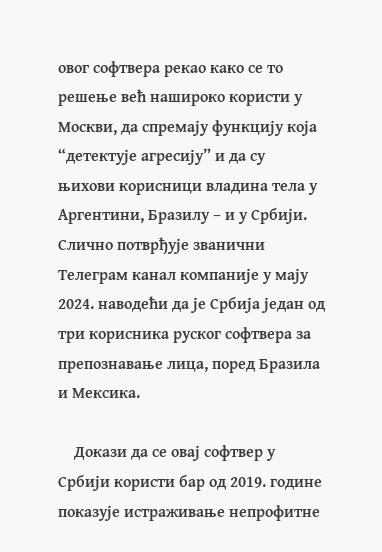овог софтвера рекао како се то решење већ нашироко користи у Москви, да спремају функцију која “детектује агресију” и да су њихови корисници владина тела у Аргентини, Бразилу – и у Србији. Слично потврђује званични Телеграм канал компаније у мају 2024. наводећи да је Србија један од три корисника руског софтвера за препознавање лица, поред Бразила и Мексика.

    Докази да се овај софтвер у Србији користи бар од 2019. године показује истраживање непрофитне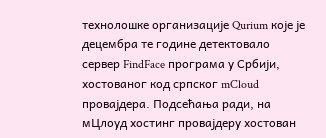технолошке организације Qurium које је децембра те године детектовало сервер FindFace програма у Србији, хостованог код српског mCloud провајдера. Подсећања ради, на мЦлоуд хостинг провајдеру хостован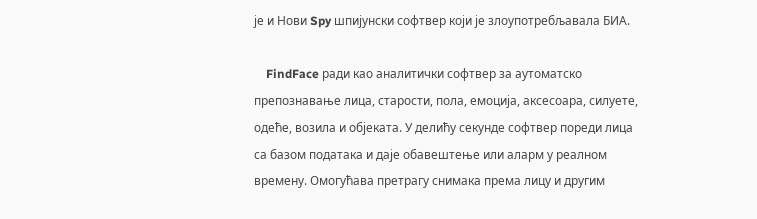је и Нови Spy шпијунски софтвер који је злоупотребљавала БИА.

    FindFace ради као аналитички софтвер за аутоматско препознавање лица, старости, пола, емоција, аксесоара, силуете, одеће, возила и објеката. У делићу секунде софтвер пореди лица са базом података и даје обавештење или аларм у реалном времену. Омогућава претрагу снимака према лицу и другим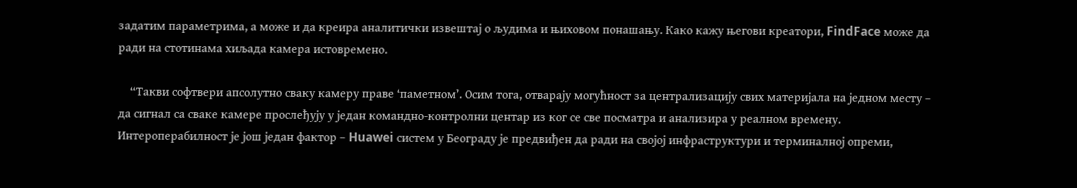задатим параметрима, а може и да креира аналитички извештај о људима и њиховом понашању. Како кажу његови креатори, FindFace може да ради на стотинама хиљада камера истовремено.

    “Такви софтвери апсолутно сваку камеру праве ‘паметном’. Осим тога, отварају могућност за централизацију свих материјала на једном месту – да сигнал са сваке камере прослеђују у један командно-контролни центар из ког се све посматра и анализира у реалном времену. Интероперабилност је још један фактор – Huawei систем у Београду је предвиђен да ради на својој инфраструктури и терминалној опреми,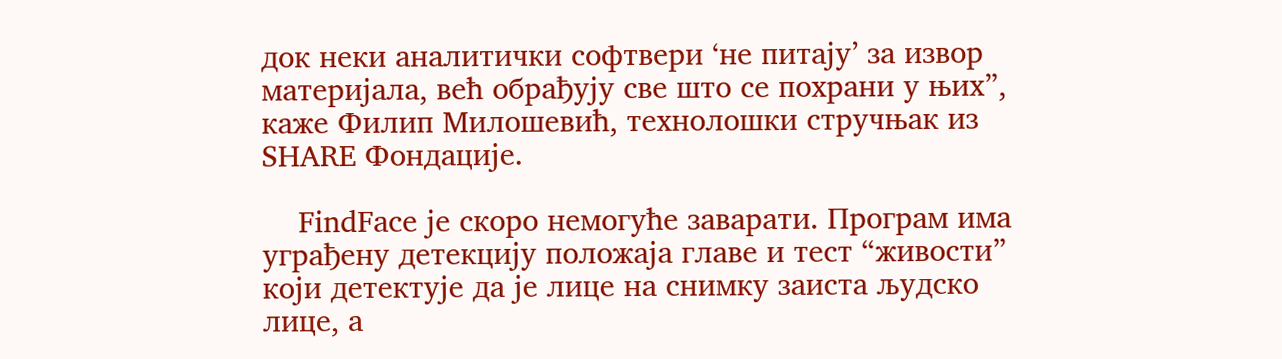док неки аналитички софтвери ‘не питају’ за извор материјала, већ обрађују све што се похрани у њих”, каже Филип Милошевић, технолошки стручњак из SHARE Фондације.

    FindFace је скоро немогуће заварати. Програм има уграђену детекцију положаја главе и тест “живости” који детектује да је лице на снимку заиста људско лице, а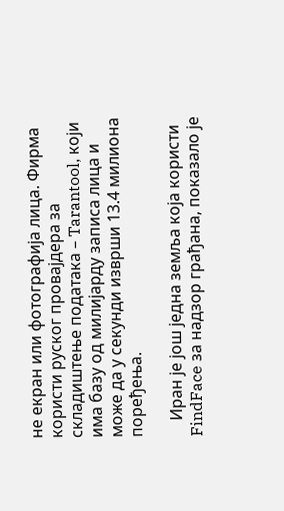не екран или фотографија лица. Фирма користи руског провајдера за складиштење података – Tarantool, који има базу од милијарду записа лица и може да у секунди изврши 13.4 милиона поређења.

    Иран је још једна земља која користи FindFace за надзор грађана, показало је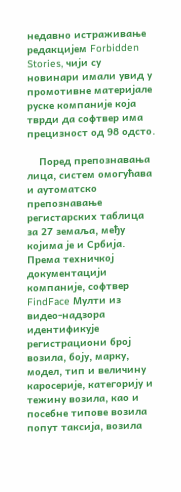недавно истраживање редакцијем Forbidden Stories, чији су новинари имали увид у промотивне материјале руске компаније која тврди да софтвер има прецизност од 98 одсто.

    Поред препознавања лица, систем омогућава и аутоматско препознавање регистарских таблица за 27 земаља, међу којима је и Србија. Према техничкој документацији компаније, софтвер FindFace Мулти из видео-надзора идентификује регистрациони број возила, боју, марку, модел, тип и величину каросерије, категорију и тежину возила, као и посебне типове возила попут таксија, возила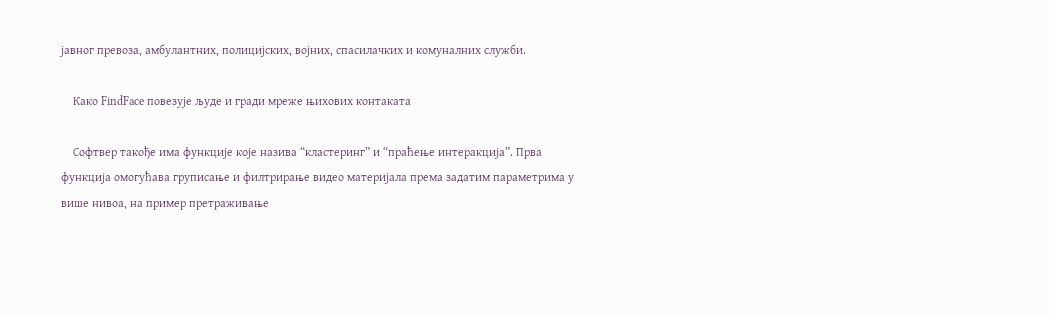јавног превоза, амбулантних, полицијских, војних, спасилачких и комуналних служби.

    Како FindFace повезује људе и гради мреже њихових контаката

    Софтвер такође има функције које назива “кластеринг” и “праћење интеракција”. Прва функција омогућава груписање и филтрирање видео материјала према задатим параметрима у више нивоа, на пример претраживање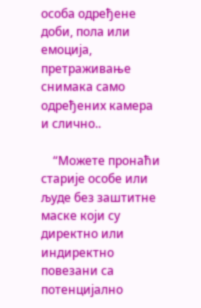особа одређене доби, пола или емоција, претраживање снимака само одређених камера и слично..

    “Можете пронаћи старије особе или људе без заштитне маске који су директно или индиректно повезани са потенцијално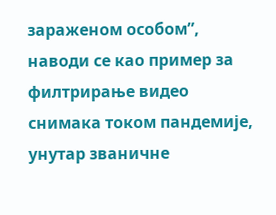зараженом особом”, наводи се као пример за филтрирање видео снимака током пандемије, унутар званичне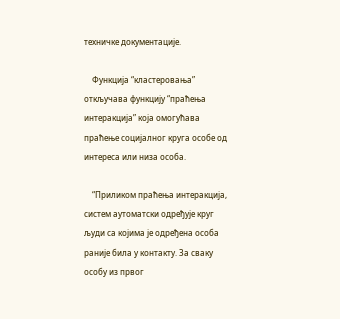техничке документације.

    Функција “кластеровања” откључава функцију “праћења интеракција” која омогућава праћење социјалног круга особе од интереса или низа особа.

    “Приликом праћења интеракција, систем аутоматски одређује круг људи са којима је одређена особа раније била у контакту. За сваку особу из првог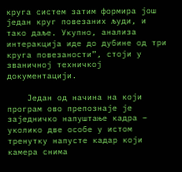круга систем затим формира још један круг повезаних људи, и тако даље. Укупно, анализа интеракција иде до дубине од три круга повезаности”, стоји у званичној техничкој документацији.

    Један од начина на који програм ово препознаје је заједничко напуштање кадра – уколико две особе у истом тренутку напусте кадар који камера снима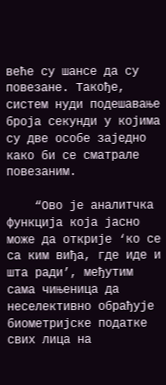веће су шансе да су повезане. Такође, систем нуди подешавање броја секунди у којима су две особе заједно како би се сматрале повезаним.

    “Ово је аналитчка функција која јасно може да открије ‘ко се са ким виђа, где иде и шта ради’, међутим сама чињеница да неселективно обрађује биометријске податке свих лица на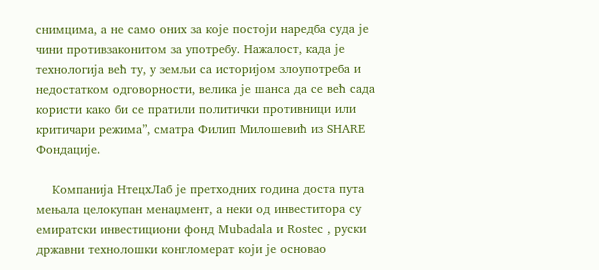снимцима, а не само оних за које постоји наредба суда је чини противзаконитом за употребу. Нажалост, када је технологија већ ту, у земљи са историјом злоупотреба и недостатком одговорности, велика је шанса да се већ сада користи како би се пратили политички противници или критичари режима”, сматра Филип Милошевић из SHARE Фондације.

    Компанија НтецхЛаб је претходних година доста пута мењала целокупан менаџмент, а неки од инвеститора су емиратски инвестициони фонд Mubadala и Rostec , руски државни технолошки конгломерат који је основао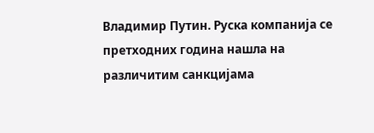Владимир Путин. Руска компанија се претходних година нашла на различитим санкцијама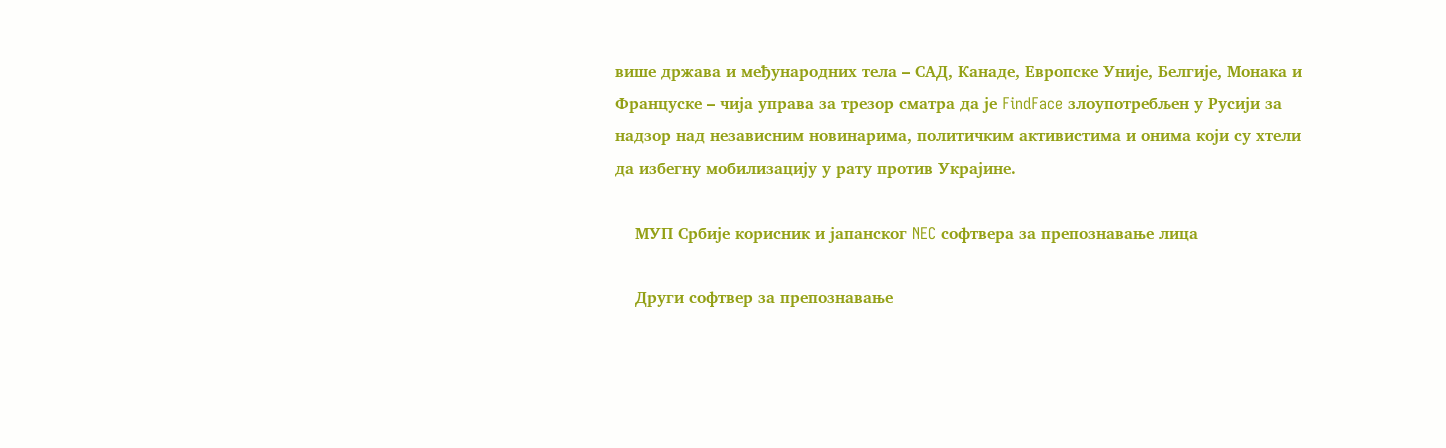више држава и међународних тела – САД, Канаде, Европске Уније, Белгије, Монака и Француске – чија управа за трезор сматра да је FindFace злоупотребљен у Русији за надзор над независним новинарима, политичким активистима и онима који су хтели да избегну мобилизацију у рату против Украјине.

    МУП Србије корисник и јапанског NEC софтвера за препознавање лица

    Други софтвер за препознавање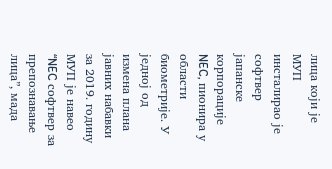лица који је МУП инсталирао је софтвер јапанске корпорације NEC, пионира у области биометрије. У једној од измена плана јавних набавки за 2019. годину МУП је навео “NEC софтвер за препознавање лица”, мада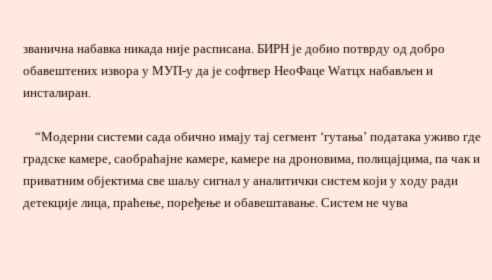званична набавка никада није расписана. БИРН је добио потврду од добро обавештених извора у МУП-у да је софтвер НеоФаце Wатцх набављен и инсталиран.

    “Модерни системи сада обично имају тај сегмент ‘гутања’ података уживо где градске камере, саобраћајне камере, камере на дроновима, полицајцима, па чак и приватним објектима све шаљу сигнал у аналитички систем који у ходу ради детекције лица, праћење, поређење и обавештавање. Систем не чува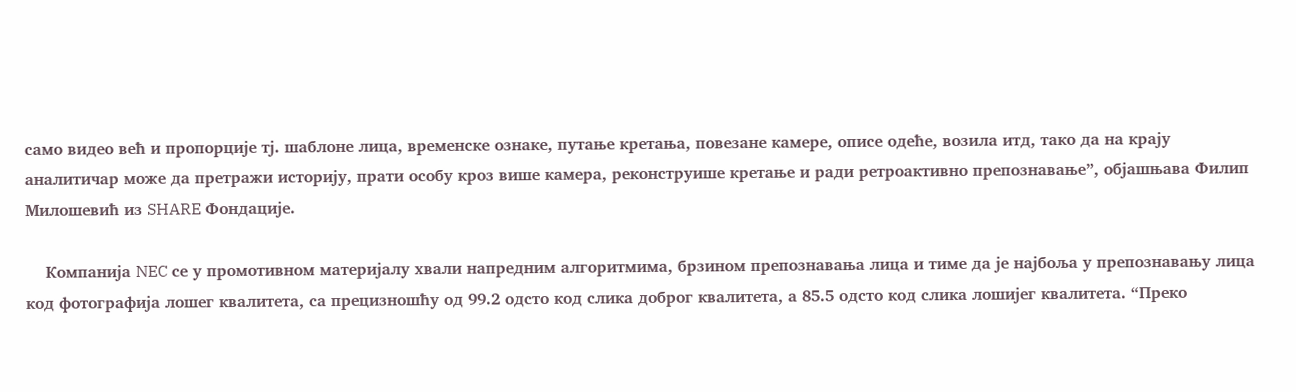само видео већ и пропорције тј. шаблоне лица, временске ознаке, путање кретања, повезане камере, описе одеће, возила итд, тако да на крају аналитичар може да претражи историју, прати особу кроз више камера, реконструише кретање и ради ретроактивно препознавање”, објашњава Филип Милошевић из SHARE Фондације.

    Компанија NEC се у промотивном материјалу хвали напредним алгоритмима, брзином препознавања лица и тиме да је најбоља у препознавању лица код фотографија лошег квалитета, са прецизношћу од 99.2 одсто код слика доброг квалитета, а 85.5 одсто код слика лошијег квалитета. “Преко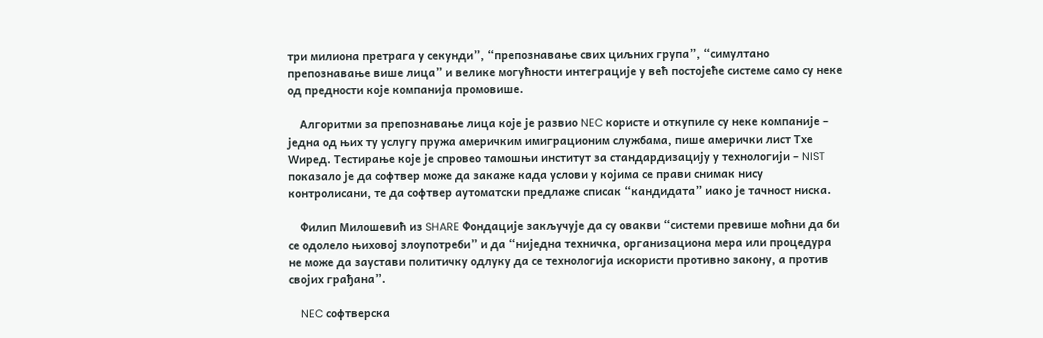три милиона претрага у секунди”, “препознавање свих циљних група”, “симултано препознавање више лица” и велике могућности интеграције у већ постојеће системе само су неке од предности које компанија промовише.

    Алгоритми за препознавање лица које је развио NEC користе и откупиле су неке компаније – једна од њих ту услугу пружа америчким имиграционим службама, пише амерички лист Тхе Wиред. Тестирање које је спровео тамошњи институт за стандардизацију у технологији – NIST показало је да софтвер може да закаже када услови у којима се прави снимак нису контролисани, те да софтвер аутоматски предлаже списак “кандидата” иако је тачност ниска.

    Филип Милошевић из SHARE Фондације закључује да су овакви “системи превише моћни да би се одолело њиховој злоупотреби” и да “ниједна техничка, организациона мера или процедура не може да заустави политичку одлуку да се технологија искористи противно закону, а против својих грађана”.

    NEC софтверска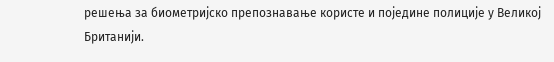решења за биометријско препознавање користе и поједине полиције у Великој Британији.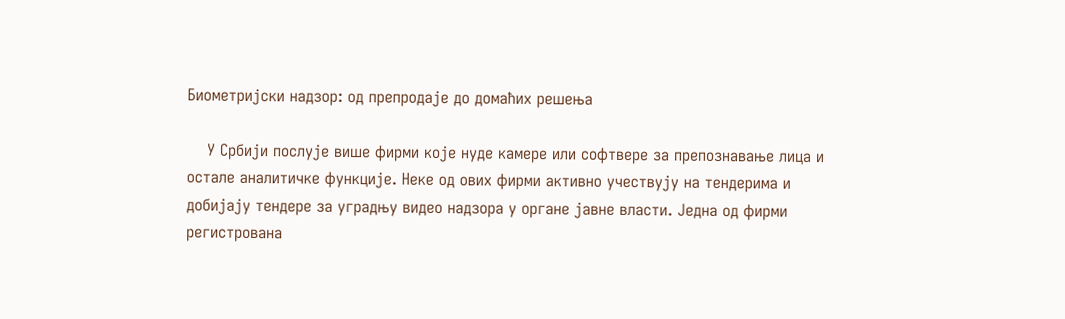Биометријски надзор: од препродаје до домаћих решења

    У Србији послује више фирми које нуде камере или софтвере за препознавање лица и остале аналитичке функције. Неке од ових фирми активно учествују на тендерима и добијају тендере за уградњу видео надзора у органе јавне власти. Једна од фирми регистрована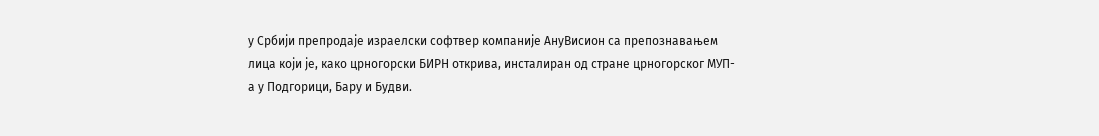у Србији препродаје израелски софтвер компаније АнyВисион са препознавањем лица који је, како црногорски БИРН открива, инсталиран од стране црногорског МУП-а у Подгорици, Бару и Будви.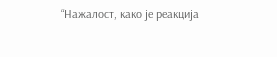“Нажалост, како је реакција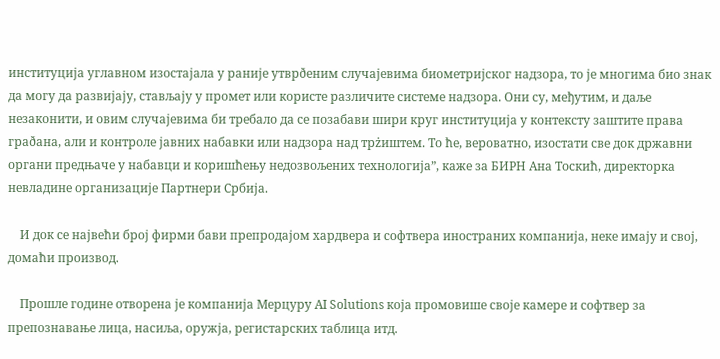институција углавном изостајала у раније утврðеним случајевима биометријског надзора, то је многима био знак да могу да развијају, стављају у промет или користе различите системе надзора. Они су, међутим, и даље незаконити, и овим случајевима би требало да се позабави шири круг институција у контексту заштите права граðана, али и контроле јавних набавки или надзора над трżиштем. То ће, вероватно, изостати све док државни органи предњаче у набавци и коришћењу недозвољених технологија”, каже за БИРН Ана Тоскић, директорка невладине организације Партнери Србија.

    И док се највећи број фирми бави препродајом хардвера и софтвера иностраних компанија, неке имају и свој, домаћи производ.

    Прошле године отворена је компанија Мерцурy AI Solutions која промовише своје камере и софтвер за препознавање лица, насиља, оружја, регистарских таблица итд.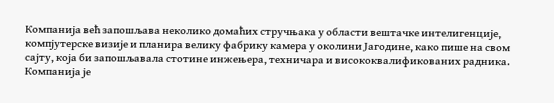Компанија већ запошљава неколико домаћих стручњака у области вештачке интелигенције, компјутерске визије и планира велику фабрику камера у околини Јагодине, како пише на свом сајту, која би запошљавала стотине инжењера, техничара и висококвалификованих радника. Компанија је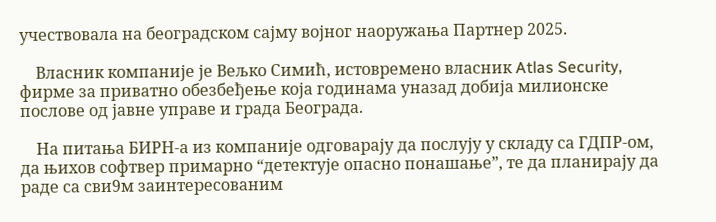учествовала на београдском сајму војног наоружања Партнер 2025.

    Власник компаније је Вељко Симић, истовремено власник Atlas Security, фирме за приватно обезбеђење која годинама уназад добија милионске послове од јавне управе и града Београда.

    На питања БИРН-а из компаније одговарају да послују у складу са ГДПР-ом, да њихов софтвер примарно “детектује опасно понашање”, те да планирају да раде са сви9м заинтересованим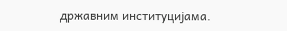државним институцијама.